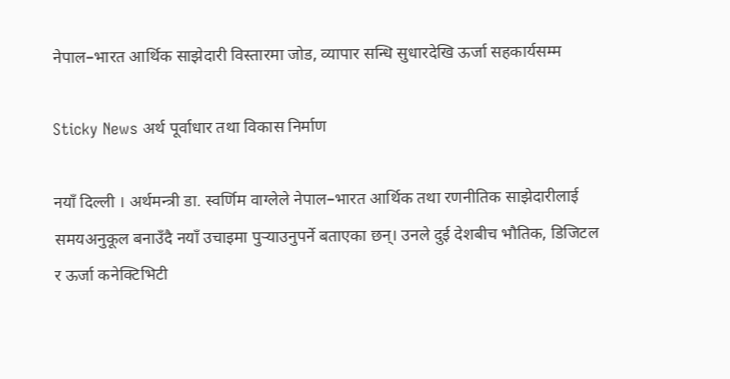नेपाल–भारत आर्थिक साझेदारी विस्तारमा जोड, व्यापार सन्धि सुधारदेखि ऊर्जा सहकार्यसम्म

Sticky News अर्थ पूर्वाधार तथा विकास निर्माण

नयाँ दिल्ली । अर्थमन्त्री डा. स्वर्णिम वाग्लेले नेपाल–भारत आर्थिक तथा रणनीतिक साझेदारीलाई समयअनुकूल बनाउँदै नयाँ उचाइमा पुर्‍याउनुपर्ने बताएका छन्। उनले दुई देशबीच भौतिक, डिजिटल र ऊर्जा कनेक्टिभिटी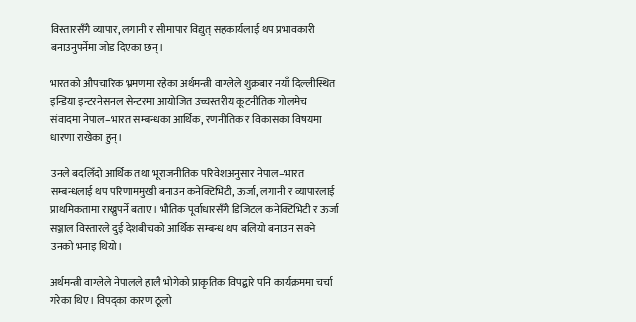विस्तारसँगै व्यापार, लगानी र सीमापार विद्युत् सहकार्यलाई थप प्रभावकारी बनाउनुपर्नेमा जोड दिएका छन्।

भारतको औपचारिक भ्रमणमा रहेका अर्थमन्त्री वाग्लेले शुक्रबार नयाँ दिल्लीस्थित इन्डिया इन्टरनेसनल सेन्टरमा आयोजित उच्चस्तरीय कूटनीतिक गोलमेच संवादमा नेपाल–भारत सम्बन्धका आर्थिक, रणनीतिक र विकासका विषयमा धारणा राखेका हुन्।

उनले बदलिँदो आर्थिक तथा भूराजनीतिक परिवेशअनुसार नेपाल–भारत सम्बन्धलाई थप परिणाममुखी बनाउन कनेक्टिभिटी, ऊर्जा, लगानी र व्यापारलाई प्राथमिकतामा राख्नुपर्ने बताए। भौतिक पूर्वाधारसँगै डिजिटल कनेक्टिभिटी र ऊर्जा सञ्जाल विस्तारले दुई देशबीचको आर्थिक सम्बन्ध थप बलियो बनाउन सक्ने उनको भनाइ थियो।

अर्थमन्त्री वाग्लेले नेपालले हालै भोगेको प्राकृतिक विपद्बारे पनि कार्यक्रममा चर्चा गरेका थिए। विपद्का कारण ठूलो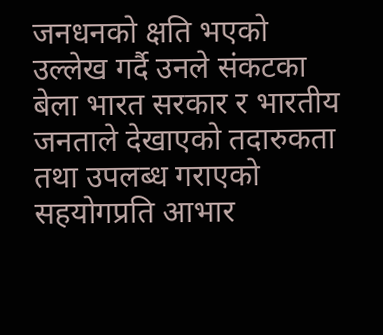जनधनको क्षति भएको उल्लेख गर्दै उनले संकटका बेला भारत सरकार र भारतीय जनताले देखाएको तदारुकता तथा उपलब्ध गराएको सहयोगप्रति आभार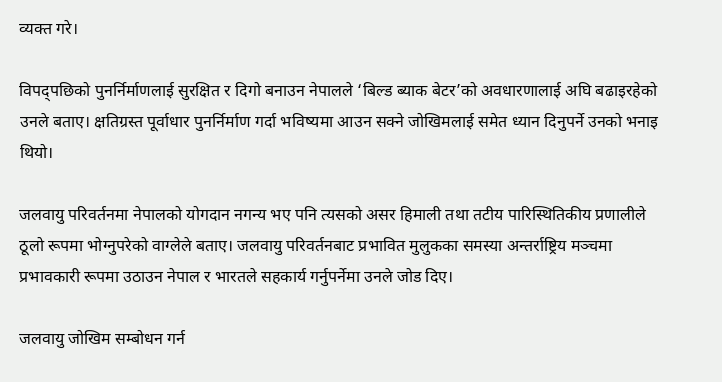व्यक्त गरे।

विपद्पछिको पुनर्निर्माणलाई सुरक्षित र दिगो बनाउन नेपालले ‘बिल्ड ब्याक बेटर’को अवधारणालाई अघि बढाइरहेको उनले बताए। क्षतिग्रस्त पूर्वाधार पुनर्निर्माण गर्दा भविष्यमा आउन सक्ने जोखिमलाई समेत ध्यान दिनुपर्ने उनको भनाइ थियो।

जलवायु परिवर्तनमा नेपालको योगदान नगन्य भए पनि त्यसको असर हिमाली तथा तटीय पारिस्थितिकीय प्रणालीले ठूलो रूपमा भोग्नुपरेको वाग्लेले बताए। जलवायु परिवर्तनबाट प्रभावित मुलुकका समस्या अन्तर्राष्ट्रिय मञ्चमा प्रभावकारी रूपमा उठाउन नेपाल र भारतले सहकार्य गर्नुपर्नेमा उनले जोड दिए।

जलवायु जोखिम सम्बोधन गर्न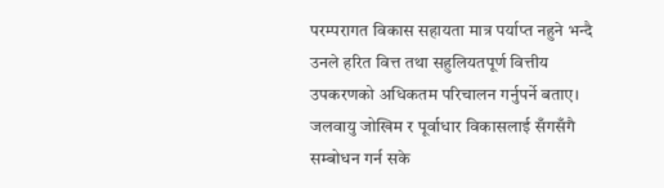परम्परागत विकास सहायता मात्र पर्याप्त नहुने भन्दै उनले हरित वित्त तथा सहुलियतपूर्ण वित्तीय उपकरणको अधिकतम परिचालन गर्नुपर्ने बताए। जलवायु जोखिम र पूर्वाधार विकासलाई सँगसँगै सम्बोधन गर्न सके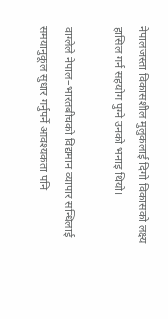नेपालजस्ता विकासशील मुलुकलाई दिगो विकासको लक्ष्य हासिल गर्न सहयोग पुग्ने उनको भनाइ थियो।

वाग्लेले नेपाल–भारतबीचको विद्यमान व्यापार सन्धिलाई समयानुकूल सुधार गर्नुपर्ने आवश्यकता पनि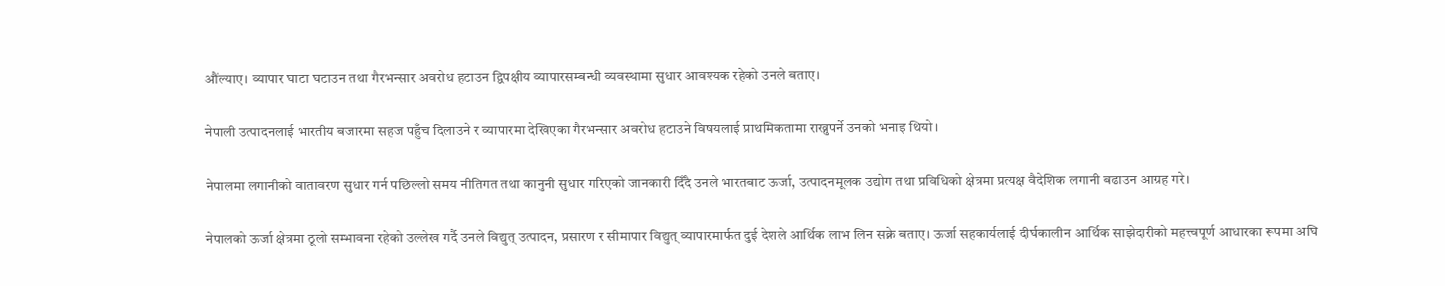औंल्याए। व्यापार घाटा घटाउन तथा गैरभन्सार अवरोध हटाउन द्विपक्षीय व्यापारसम्बन्धी व्यवस्थामा सुधार आवश्यक रहेको उनले बताए।

नेपाली उत्पादनलाई भारतीय बजारमा सहज पहुँच दिलाउने र व्यापारमा देखिएका गैरभन्सार अवरोध हटाउने विषयलाई प्राथमिकतामा राख्नुपर्ने उनको भनाइ थियो।

नेपालमा लगानीको वातावरण सुधार गर्न पछिल्लो समय नीतिगत तथा कानुनी सुधार गरिएको जानकारी दिँदै उनले भारतबाट ऊर्जा, उत्पादनमूलक उद्योग तथा प्रविधिको क्षेत्रमा प्रत्यक्ष वैदेशिक लगानी बढाउन आग्रह गरे।

नेपालको ऊर्जा क्षेत्रमा ठूलो सम्भावना रहेको उल्लेख गर्दै उनले विद्युत् उत्पादन, प्रसारण र सीमापार विद्युत् व्यापारमार्फत दुई देशले आर्थिक लाभ लिन सक्ने बताए। ऊर्जा सहकार्यलाई दीर्घकालीन आर्थिक साझेदारीको महत्त्वपूर्ण आधारका रूपमा अघि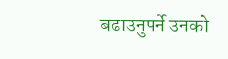बढाउनुपर्ने उनको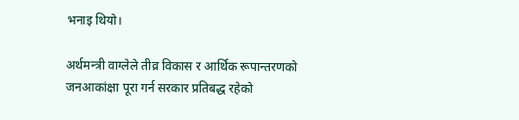भनाइ थियो।

अर्थमन्त्री वाग्लेले तीव्र विकास र आर्थिक रूपान्तरणको जनआकांक्षा पूरा गर्न सरकार प्रतिबद्ध रहेको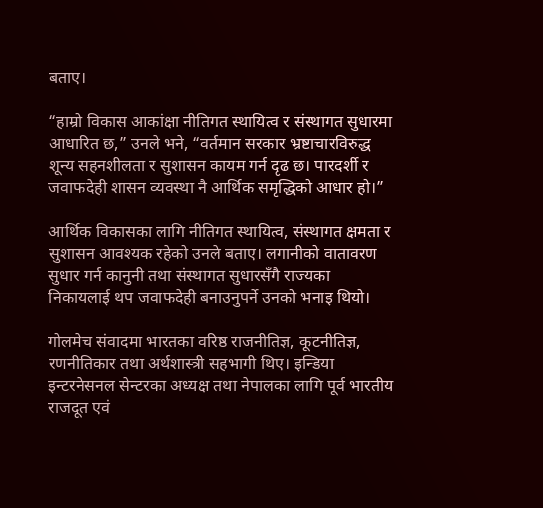बताए।

“हाम्रो विकास आकांक्षा नीतिगत स्थायित्व र संस्थागत सुधारमा आधारित छ,” उनले भने, “वर्तमान सरकार भ्रष्टाचारविरुद्ध शून्य सहनशीलता र सुशासन कायम गर्न दृढ छ। पारदर्शी र जवाफदेही शासन व्यवस्था नै आर्थिक समृद्धिको आधार हो।”

आर्थिक विकासका लागि नीतिगत स्थायित्व, संस्थागत क्षमता र सुशासन आवश्यक रहेको उनले बताए। लगानीको वातावरण सुधार गर्न कानुनी तथा संस्थागत सुधारसँगै राज्यका निकायलाई थप जवाफदेही बनाउनुपर्ने उनको भनाइ थियो।

गोलमेच संवादमा भारतका वरिष्ठ राजनीतिज्ञ, कूटनीतिज्ञ, रणनीतिकार तथा अर्थशास्त्री सहभागी थिए। इन्डिया इन्टरनेसनल सेन्टरका अध्यक्ष तथा नेपालका लागि पूर्व भारतीय राजदूत एवं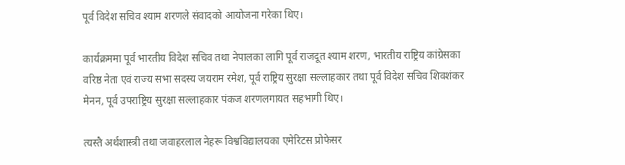पूर्व विदेश सचिव श्याम शरणले संवादको आयोजना गरेका थिए।

कार्यक्रममा पूर्व भारतीय विदेश सचिव तथा नेपालका लागि पूर्व राजदूत श्याम शरण, भारतीय राष्ट्रिय कांग्रेसका वरिष्ठ नेता एवं राज्य सभा सदस्य जयराम रमेश, पूर्व राष्ट्रिय सुरक्षा सल्लाहकार तथा पूर्व विदेश सचिव शिवशंकर मेनन, पूर्व उपराष्ट्रिय सुरक्षा सल्लाहकार पंकज शरणलगायत सहभागी थिए।

त्यस्तै अर्थशास्त्री तथा जवाहरलाल नेहरू विश्वविद्यालयका एमेरिटस प्रोफेसर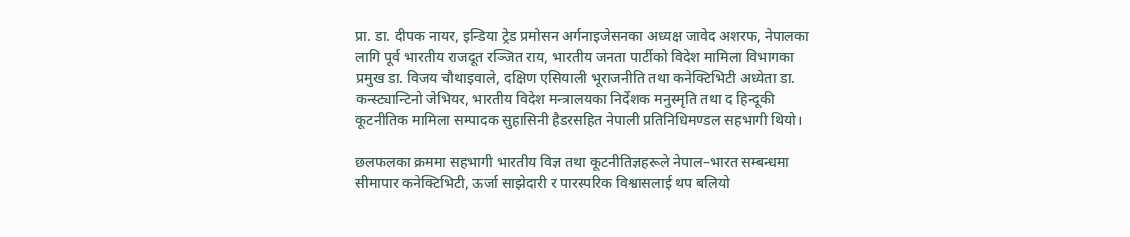प्रा. डा. दीपक नायर, इन्डिया ट्रेड प्रमोसन अर्गनाइजेसनका अध्यक्ष जावेद अशरफ, नेपालका लागि पूर्व भारतीय राजदूत रञ्जित राय, भारतीय जनता पार्टीको विदेश मामिला विभागका प्रमुख डा. विजय चौथाइवाले, दक्षिण एसियाली भूराजनीति तथा कनेक्टिभिटी अध्येता डा. कन्स्ट्यान्टिनो जेभियर, भारतीय विदेश मन्त्रालयका निर्देशक मनुस्मृति तथा द हिन्दूकी कूटनीतिक मामिला सम्पादक सुहासिनी हैडरसहित नेपाली प्रतिनिधिमण्डल सहभागी थियो।

छलफलका क्रममा सहभागी भारतीय विज्ञ तथा कूटनीतिज्ञहरूले नेपाल–भारत सम्बन्धमा सीमापार कनेक्टिभिटी, ऊर्जा साझेदारी र पारस्परिक विश्वासलाई थप बलियो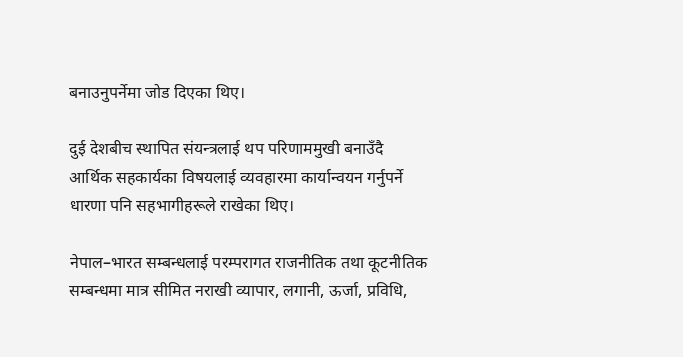बनाउनुपर्नेमा जोड दिएका थिए।

दुई देशबीच स्थापित संयन्त्रलाई थप परिणाममुखी बनाउँदै आर्थिक सहकार्यका विषयलाई व्यवहारमा कार्यान्वयन गर्नुपर्ने धारणा पनि सहभागीहरूले राखेका थिए।

नेपाल–भारत सम्बन्धलाई परम्परागत राजनीतिक तथा कूटनीतिक सम्बन्धमा मात्र सीमित नराखी व्यापार, लगानी, ऊर्जा, प्रविधि,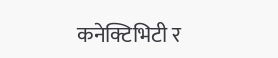कनेक्टिभिटी र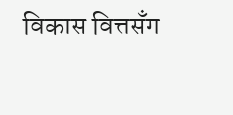विकास वित्तसँग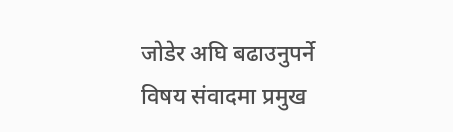जोडेर अघि बढाउनुपर्ने विषय संवादमा प्रमुख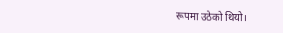रूपमा उठेको थियो।